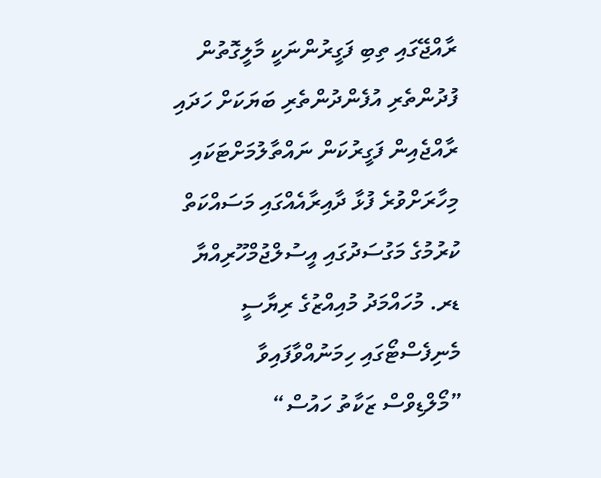ރާއްޖޭގައި ތިބި ފަގީރުންނަކީ މާލީގޮތުން ފުދުންތެރި އުފެންދުންތެރި ބަޔަކަށް ހަދައި ރާއްޖެއިން ފަގީރުކަން ނައްތާލުމަށްޓަކައި މިހާރަށްވުރެ ފުޅާ ދާއިރާއެއްގައި މަސައްކަތް ކުރުމުގެ މަގުސަދުގައި އީސުލްޖުމްހޫރިއްޔާ ޑރ. މުހައްމަދު މުއިއްޒުގެ ރިޔާސީ މެނިފެސްޓޯގައި ހިމަނުއްވާފައިވާ ”މޯލްޑިވްސް ޒަކާތު ހައުސް“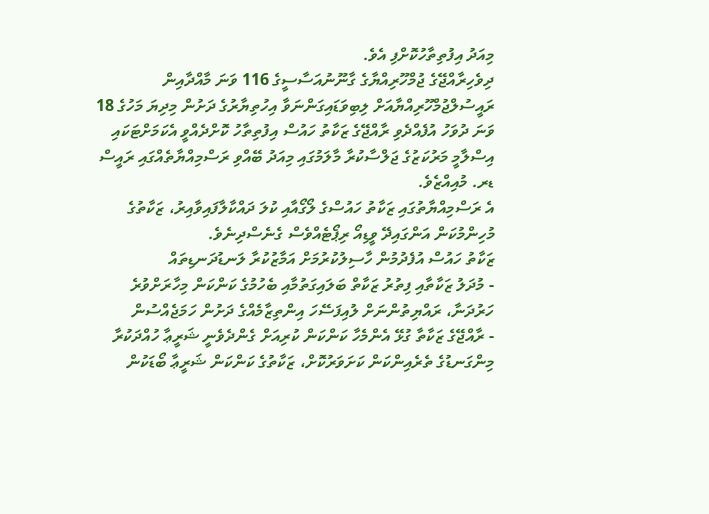މިއަދު އިފުތިތާހުކޮށްފި އެވެ.
ދިވެހިރާއްޖޭގެ ޖުމްހޫރިއްޔާގެ ގާނޫނުއަސާސީގެ 116 ވަނަ މާއްދާއިން ރައީސުލްޖުމްހޫރިއްޔާއަށް ލިބިވަޑައިގަންނަވާ އިހުތިޔާރުގެ ދަށުން މިދިޔަ މަހުގެ 18 ވަނަ ދުވަހު އުފެއްދެވި ރާއްޖޭގެ ޒަކާތު ހައުސް އިފުތިތާހު ކޮށްދެއްވީ އެކަމަށްޓަކައި އިސްލާމީ މަރުކަޒުގެ ޖަލްސާކުރާ މާލަމުގައި މިއަދު ބޭއްވި ރަސްމިއްޔާތެއްގައި ރައީސް ޑރ. މުއިއްޒެވެ.
އެ ރަސްމިއްޔާތުގައި ޒަކާތު ހައުސްގެ ލޯގޯއާއި ކުލަ ދައްކާލާފައިވާއިރު، ޒަކާތުގެ މުހިންމުކަން އަންގައިދޭ ވީޑިއޯ ރިޕޯޓެއްވެސް ގެނެސްދިނެވެ.
ޒަކާތު ހައުސް އުފެދުމުން ހާސިލުކުރުމަށް އަމާޒުކުރާ ލަނޑުދަނޑިތައް
- މުދަލު ޒަކާތާއި ފިތުރު ޒަކާތް ބަލައިގަތުމާއި ބެހުމުގެ ކަންކަން މިހާރަށްވުރެ ހަރުދަނާ، ރައްޔިތުންނަށް ލުއިފަސޭހަ އިންތިޒާމެއްގެ ދަށުން ހަމަޖެއްސުން
- ރާއްޖޭގެ ޒަކާތާ ގުޅޭ އެންމެހާ ކަންކަން ކުރިއަށް ގެންދެވެނީ ޝަރީޢާ ހުއްދަކުރާ މިންގަނޑުގެ ތެރެއިންކަން ކަށަވަރުކޮށް، ޒަކާތުގެ ކަންކަން ޝަރީޢާ ބޯޑަކުން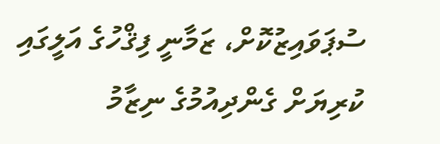ސުޕަވައިޒުކޮށް، ޒަމާނީ ފިޤްހުގެ އަލީގައި ކުރިޔަށް ގެންދިއުމުގެ ނިޒާމު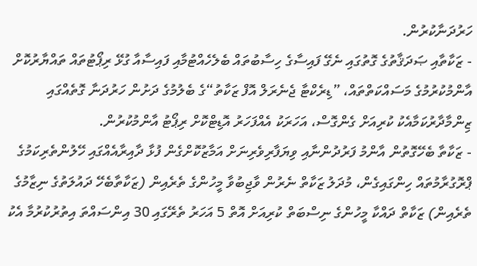ހަރުދަނާކުރުން.
- ޒަކާތާއި ޞަދަޤާތުގެ ގޮތުގައި ނެގޭ ފައިސާގެ ހިސާބުތައް ބެލެހެއްޓުމާއި ފައިސާއާ ގުޅޭ ރިޕޯޓުތައް ތައްޔާރުކޮށް އާންމުކުރުމުގެ މަސައްކަތްތައް، ”ޑިރެކްޓާ ޖެނެރަލް އޮފް ޒަކާތު“ގެ ބެލުމުގެ ދަށުން ހަރުދަނާ ގޮތެއްގައި ޒިންމާދާރުކަމާއެކު ކުރިއަށް ގެންގޮސް، އަހަރަކު އެއްފަހަރު އޮޑިޓްކޮށް ރިޕޯޓު އާންމުކުރުން.
- ޒަކާތާ ބެހޭގޮތުން އާންމު ފަރުދުންނާއި ވިޔަފާރިވެރިނަށް އަމާޒުކޮށްގެން ފުޅާ ދާއިރާއެއްގައި ހޭލުންތެރިކަމުގެ ޕްރޮގުރާމުތައް ހިންގައިގެން، މުދަލު ޒަކާތް ނެރުން ވާޖިބުވާ މީހުންގެ ތެރެއިން (ޒަކާތާބެހޭ ދައުލަތުގެ ނިޒާމުގެ ތެރެއިން) ޒަކާތް ދައްކާ މީހުންގެ ނިސްބަތް ކުރިއަށް އޮތް 5 އަހަރު ތެރޭގައި 30 އިންސައްތަ އިތުރުކުރުމާ އެކު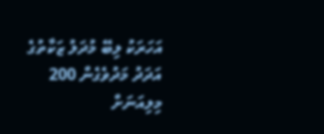އަހަރަކު ލިބޭ މުދަލު ޒަކާތުގެ އަދަދު މަދުވެގެން 200 މިލިއަނަށް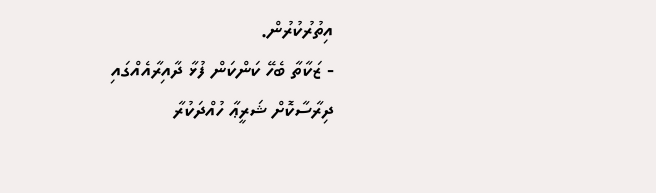އިތުރުކުރުން.
- ޒަކާތާ ބެހޭ ކަންކަން ފުޅާ ދާއިރާއެއްގައި ދިރާސާކޮށް ޝަރީޢާ ހުއްދަކުރާ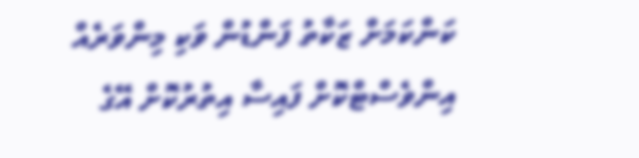ކަންކަމަށް ޒަކާތު ފަންޑުން ވަކި މިންވަރެއް އިންވެސްޓްކޮށް ފައިސާ އިތުރުކޮށް އޭގެ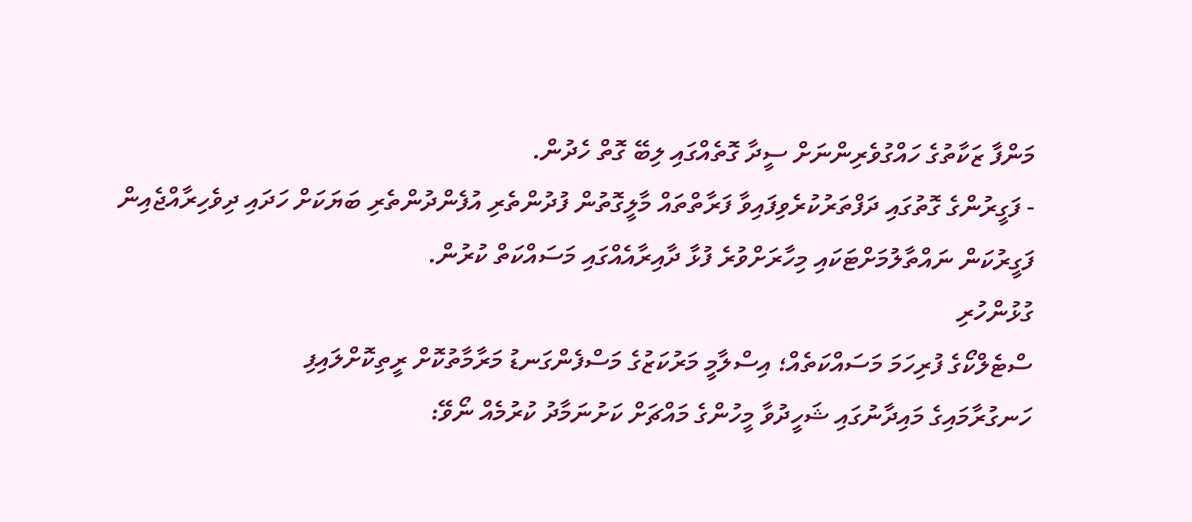މަންފާ ޒަކާތުގެ ހައްގުވެރިންނަށް ސީދާ ގޮތެއްގައި ލިބޭ ގޮތް ހެދުން.
- ފަގީރުންގެ ގޮތުގައި ދަފްތަރުކުރެވިފައިވާ ފަރާތްތައް މާލީގޮތުން ފުދުންތެރި އުފެންދުންތެރި ބަޔަކަށް ހަދައި ދިވެހިރާއްޖެއިން ފަގީރުކަން ނައްތާލުމަށްޓަކައި މިހާރަށްވުރެ ފުޅާ ދާއިރާއެއްގައި މަސައްކަތް ކުރުން.
ގުޅުންހުރި
ސްޓެލްކޯގެ ފުރިހަމަ މަސައްކަތެއް؛ އިސްލާމީ މަރުކަޒުގެ މަސްފެންގަނޑު މަރާމާތުކޮށް ރީތިކޮށްލައިފި
ހަނގުރާމައިގެ މައިދާނުގައި ޝަހީދުވާ މީހުންގެ މައްޗަށް ކަށުނަމާދު ކުރުމެއް ނޯވޭ: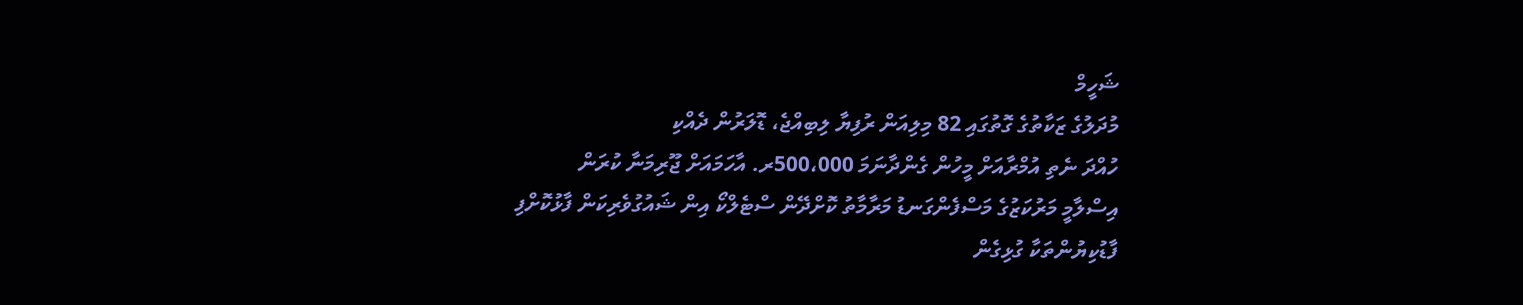ޝަހީމް
މުދަލުގެ ޒަކާތުގެ ގޮތުގައި 82 މިލިއަން ރުފިޔާ ލިބިއްޖެ، ޑޮލަރުން ދެއްކި
ހުއްދަ ނެތި އުމްރާއަށް މީހުން ގެންދާނަމަ 500،000ރ. އާހަމައަށް ޖޫރިމަނާ ކުރަން
އިސްލާމީ މަރުކަޒުގެ މަސްފެންގަނޑު މަރާމާތު ކޮށްދޭން ސްޓެލްކޯ އިން ޝައުގުވެރިކަން ފާޅުކޮށްފި
ފާޑުކިޔުންތަކާ ގުޅިގެން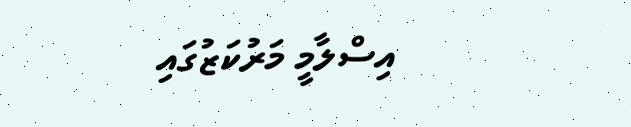އިސްލާމީ މަރުކަޒުގައި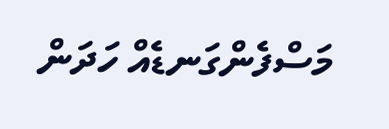މަސްފެންގަނޑެއް ހަދަން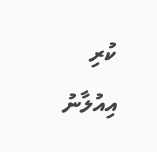ކުރި އިއުލާނު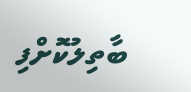ބާތިލުކޮށްފި